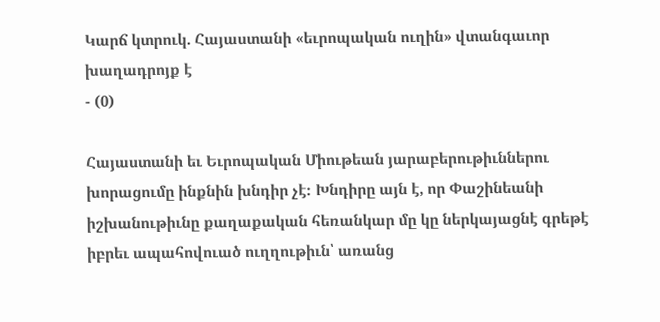Կարճ կտրուկ. Հայաստանի «եւրոպական ուղին» վտանգաւոր խաղադրոյք է
- (0)

Հայաստանի եւ Եւրոպական Միութեան յարաբերութիւններու խորացումը ինքնին խնդիր չէ։ Խնդիրը այն է, որ Փաշինեանի իշխանութիւնը քաղաքական հեռանկար մը կը ներկայացնէ գրեթէ իբրեւ ապահովուած ուղղութիւն՝ առանց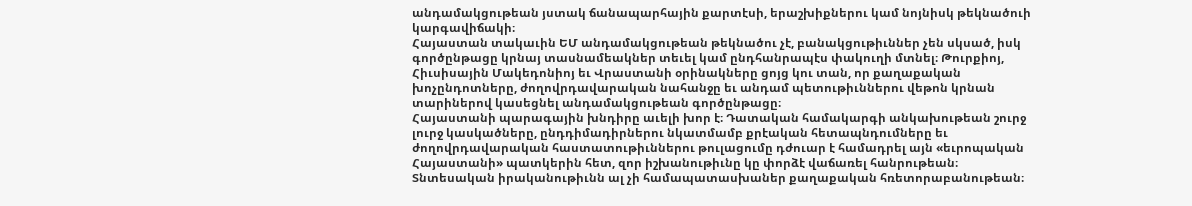անդամակցութեան յստակ ճանապարհային քարտէսի, երաշխիքներու կամ նոյնիսկ թեկնածուի կարգավիճակի։
Հայաստան տակաւին ԵՄ անդամակցութեան թեկնածու չէ, բանակցութիւններ չեն սկսած, իսկ գործընթացը կրնայ տասնամեակներ տեւել կամ ընդհանրապէս փակուղի մտնել։ Թուրքիոյ, Հիւսիսային Մակեդոնիոյ եւ Վրաստանի օրինակները ցոյց կու տան, որ քաղաքական խոչընդոտները, ժողովրդավարական նահանջը եւ անդամ պետութիւններու վեթոն կրնան տարիներով կասեցնել անդամակցութեան գործընթացը։
Հայաստանի պարագային խնդիրը աւելի խոր է։ Դատական համակարգի անկախութեան շուրջ լուրջ կասկածները, ընդդիմադիրներու նկատմամբ քրէական հետապնդումները եւ ժողովրդավարական հաստատութիւններու թուլացումը դժուար է համադրել այն «եւրոպական Հայաստանի» պատկերին հետ, զոր իշխանութիւնը կը փորձէ վաճառել հանրութեան։
Տնտեսական իրականութիւնն ալ չի համապատասխաներ քաղաքական հռետորաբանութեան։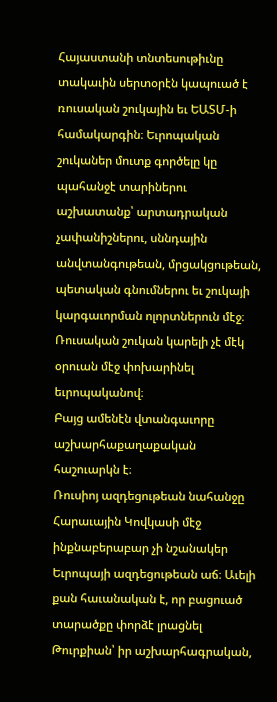Հայաստանի տնտեսութիւնը տակաւին սերտօրէն կապուած է ռուսական շուկային եւ ԵԱՏՄ-ի համակարգին։ Եւրոպական շուկաներ մուտք գործելը կը պահանջէ տարիներու աշխատանք՝ արտադրական չափանիշներու, սննդային անվտանգութեան, մրցակցութեան, պետական գնումներու եւ շուկայի կարգաւորման ոլորտներուն մէջ։ Ռուսական շուկան կարելի չէ մէկ օրուան մէջ փոխարինել եւրոպականով։
Բայց ամենէն վտանգաւորը աշխարհաքաղաքական հաշուարկն է։
Ռուսիոյ ազդեցութեան նահանջը Հարաւային Կովկասի մէջ ինքնաբերաբար չի նշանակեր Եւրոպայի ազդեցութեան աճ։ Աւելի քան հաւանական է, որ բացուած տարածքը փորձէ լրացնել Թուրքիան՝ իր աշխարհագրական,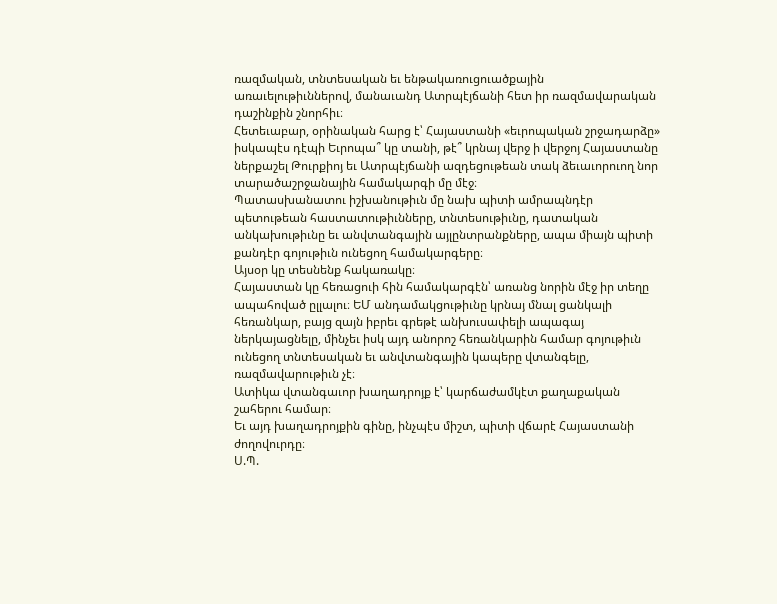ռազմական, տնտեսական եւ ենթակառուցուածքային առաւելութիւններով, մանաւանդ Ատրպէյճանի հետ իր ռազմավարական դաշինքին շնորհիւ։
Հետեւաբար, օրինական հարց է՝ Հայաստանի «եւրոպական շրջադարձը» իսկապէս դէպի Եւրոպա՞ կը տանի, թէ՞ կրնայ վերջ ի վերջոյ Հայաստանը ներքաշել Թուրքիոյ եւ Ատրպէյճանի ազդեցութեան տակ ձեւաւորուող նոր տարածաշրջանային համակարգի մը մէջ։
Պատասխանատու իշխանութիւն մը նախ պիտի ամրապնդէր պետութեան հաստատութիւնները, տնտեսութիւնը, դատական անկախութիւնը եւ անվտանգային այլընտրանքները, ապա միայն պիտի քանդէր գոյութիւն ունեցող համակարգերը։
Այսօր կը տեսնենք հակառակը։
Հայաստան կը հեռացուի հին համակարգէն՝ առանց նորին մէջ իր տեղը ապահոված ըլլալու։ ԵՄ անդամակցութիւնը կրնայ մնալ ցանկալի հեռանկար, բայց զայն իբրեւ գրեթէ անխուսափելի ապագայ ներկայացնելը, մինչեւ իսկ այդ անորոշ հեռանկարին համար գոյութիւն ունեցող տնտեսական եւ անվտանգային կապերը վտանգելը, ռազմավարութիւն չէ։
Ատիկա վտանգաւոր խաղադրոյք է՝ կարճաժամկէտ քաղաքական շահերու համար։
Եւ այդ խաղադրոյքին գինը, ինչպէս միշտ, պիտի վճարէ Հայաստանի ժողովուրդը։
Ս.Պ.